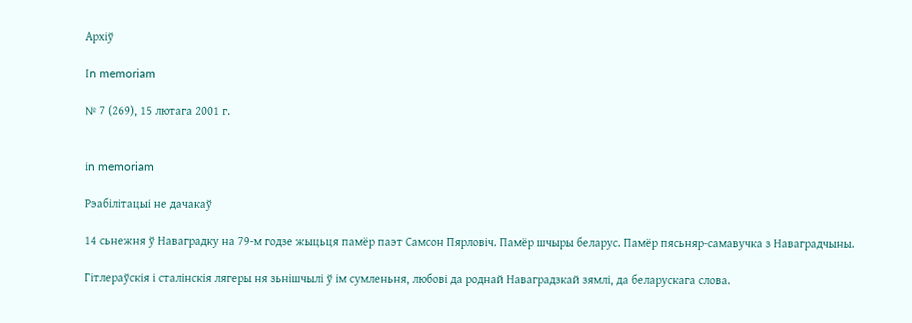Архіў

Іn memoriam

№ 7 (269), 15 лютага 2001 г.


іn memoriam

Рэабілітацыі не дачакаў

14 сьнежня ў Наваградку на 79-м годзе жыцьця памёр паэт Самсон Пярловіч. Памёр шчыры беларус. Памёр пясьняр-самавучка з Наваградчыны.

Гітлераўскія і сталінскія лягеры ня зьнішчылі ў ім сумленьня, любові да роднай Наваградзкай зямлі, да беларускага слова.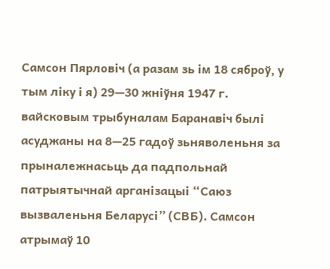Самсон Пярловіч (а разам зь ім 18 сяброў, у тым ліку і я) 29—30 жніўня 1947 г. вайсковым трыбуналам Баранавіч былі асуджаны на 8—25 гадоў зьняволеньня за прыналежнасьць да падпольнай патрыятычнай арганізацыі “Саюз вызваленьня Беларусі” (СВБ). Самсон атрымаў 10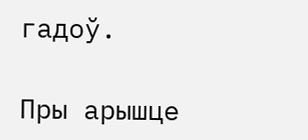гадоў.

Пры арышце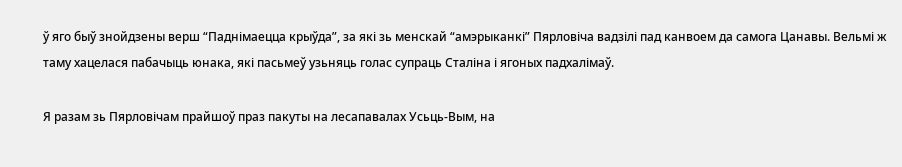ў яго быў знойдзены верш “Паднімаецца крыўда”, за які зь менскай “амэрыканкі” Пярловіча вадзілі пад канвоем да самога Цанавы. Вельмі ж таму хацелася пабачыць юнака, які пасьмеў узьняць голас супраць Сталіна і ягоных падхалімаў.

Я разам зь Пярловічам прайшоў праз пакуты на лесапавалах Усьць-Вым, на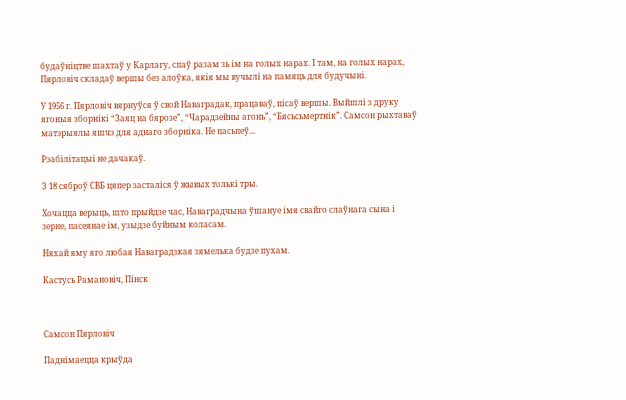будаўніцтве шахтаў у Карлагу, спаў разам зь ім на голых нарах. І там, на голых нарах, Пярловіч складаў вершы без алоўка, якія мы вучылі на памяць для будучыні.

У 1956 г. Пярловіч вярнуўся ў свой Наваградак, працаваў, пісаў вершы. Выйшлі з друку ягоныя зборнікі “Заяц на бярозе”, “Чарадзейны агонь”, “Бясьсьмертнік”. Самсон рыхтаваў матэрыялы яшчэ для аднаго зборніка. Не пасьпеў...

Рэабілітацыі не дачакаў.

З 18 сяброў СВБ цяпер засталіся ў жывых толькі тры.

Хочацца верыць, што прыйдзе час, Наваградчына ўшануе імя свайго слаўнага сына і зерне, пасеянае ім, узыдзе буйным коласам.

Няхай яму яго любая Наваградзкая зямелька будзе пухам.

Кастусь Рамановіч, Пінск



Самсон Пярловіч

Паднімаецца крыўда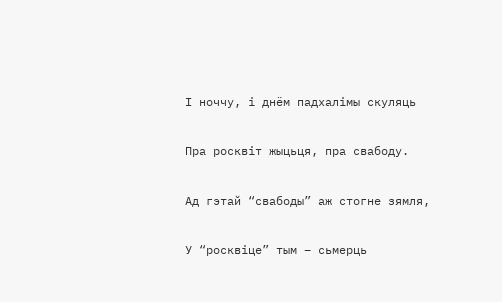І ноччу, і днём падхалімы скуляць

Пра росквіт жыцьця, пра свабоду.

Ад гэтай “свабоды” аж стогне зямля,

У “росквіце” тым – сьмерць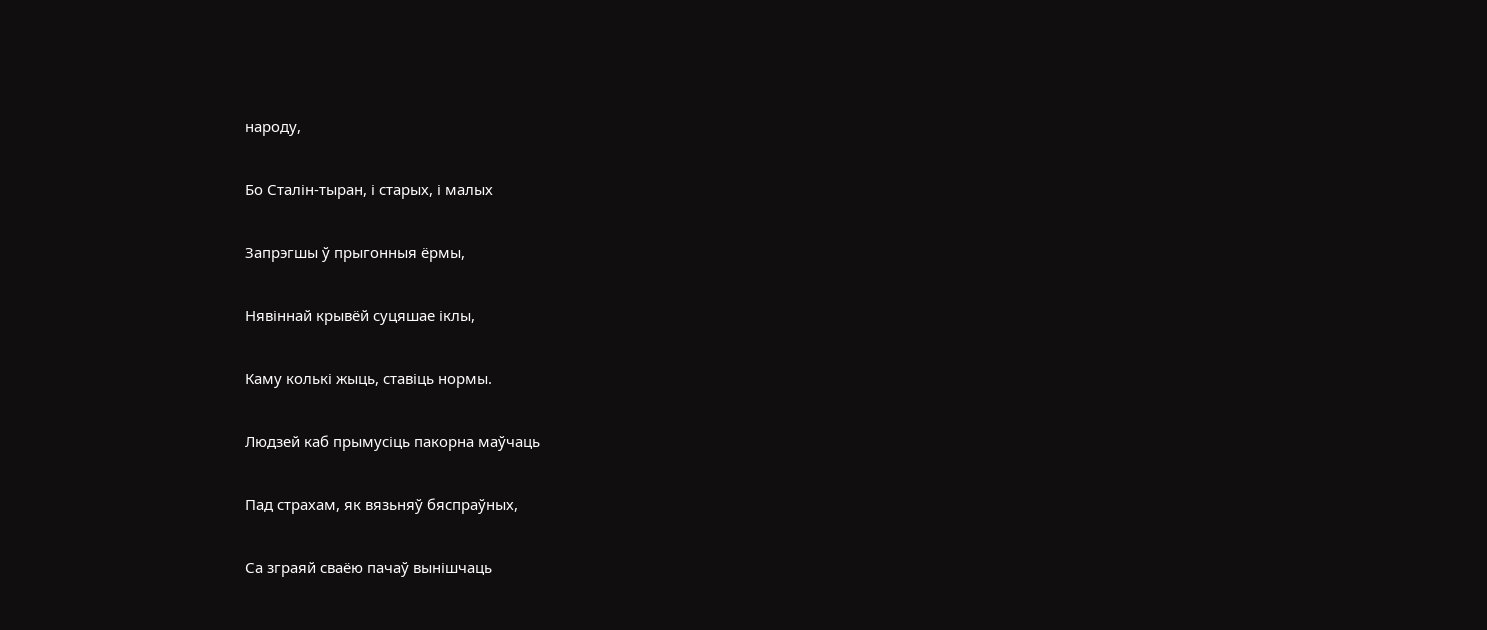народу,

Бо Сталін-тыран, і старых, і малых

Запрэгшы ў прыгонныя ёрмы,

Нявіннай крывёй суцяшае іклы,

Каму колькі жыць, ставіць нормы.

Людзей каб прымусіць пакорна маўчаць

Пад страхам, як вязьняў бяспраўных,

Са зграяй сваёю пачаў вынішчаць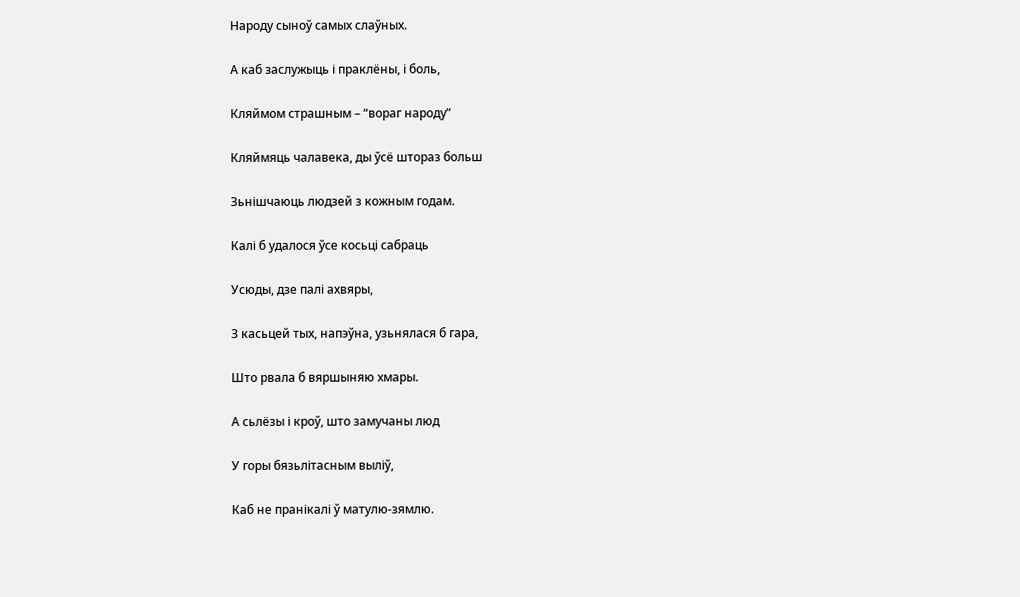Народу сыноў самых слаўных.

А каб заслужыць і праклёны, і боль,

Кляймом страшным – “вораг народу”

Кляймяць чалавека, ды ўсё штораз больш

Зьнішчаюць людзей з кожным годам.

Калі б удалося ўсе косьці сабраць

Усюды, дзе палі ахвяры,

З касьцей тых, напэўна, узьнялася б гара,

Што рвала б вяршыняю хмары.

А сьлёзы і кроў, што замучаны люд

У горы бязьлітасным выліў,

Каб не пранікалі ў матулю-зямлю.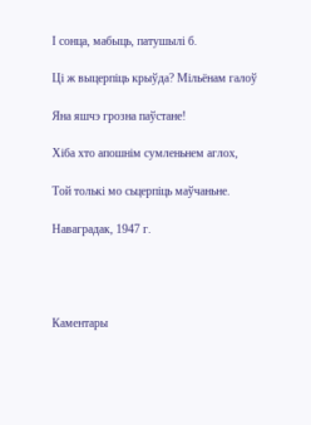І сонца, мабыць, патушылі б.

Ці ж выцерпіць крыўда? Мільёнам галоў

Яна яшчэ грозна паўстане!

Хіба хто апошнім сумленьнем аглох,

Той толькі мо сьцерпіць маўчаньне.

Наваградак, 1947 г.




Каментары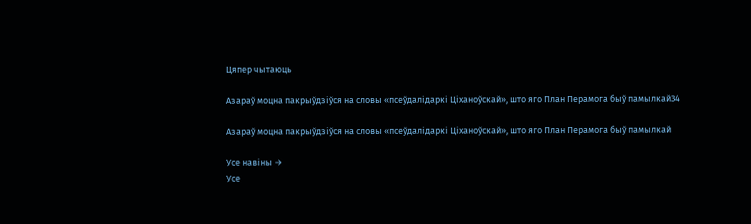Цяпер чытаюць

Азараў моцна пакрыўдзіўся на словы «псеўдалідаркі Ціханоўскай», што яго План Перамога быў памылкай34

Азараў моцна пакрыўдзіўся на словы «псеўдалідаркі Ціханоўскай», што яго План Перамога быў памылкай

Усе навіны →
Усе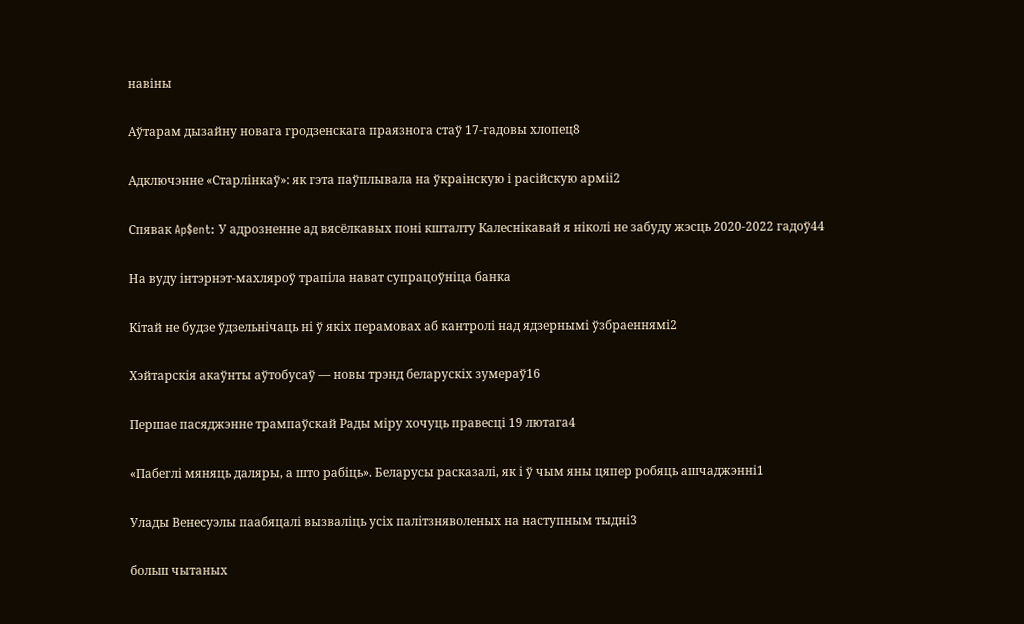навіны

Аўтарам дызайну новага гродзенскага праязнога стаў 17‑гадовы хлопец8

Адключэнне «Старлінкаў»: як гэта паўплывала на ўкраінскую і расійскую арміі2

Спявак Ap$ent: У адрозненне ад вясёлкавых поні кшталту Калеснікавай я ніколі не забуду жэсць 2020‑2022 гадоў44

На вуду інтэрнэт-махляроў трапіла нават супрацоўніца банка

Кітай не будзе ўдзельнічаць ні ў якіх перамовах аб кантролі над ядзернымі ўзбраеннямі2

Хэйтарскія акаўнты аўтобусаў — новы трэнд беларускіх зумераў16

Першае пасяджэнне трампаўскай Рады міру хочуць правесці 19 лютага4

«Пабеглі мяняць даляры, а што рабіць». Беларусы расказалі, як і ў чым яны цяпер робяць ашчаджэнні1

Улады Венесуэлы паабяцалі вызваліць усіх палітзняволеных на наступным тыдні3

больш чытаных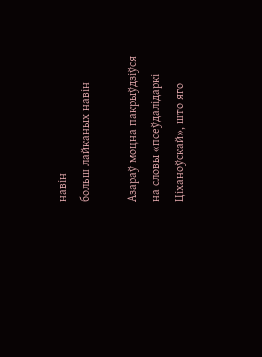навін
больш лайканых навін

Азараў моцна пакрыўдзіўся на словы «псеўдалідаркі Ціханоўскай», што яго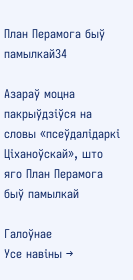План Перамога быў памылкай34

Азараў моцна пакрыўдзіўся на словы «псеўдалідаркі Ціханоўскай», што яго План Перамога быў памылкай

Галоўнае
Усе навіны →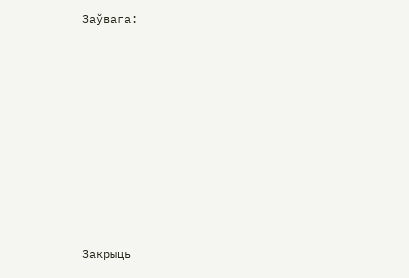Заўвага:









Закрыць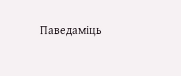Паведаміць